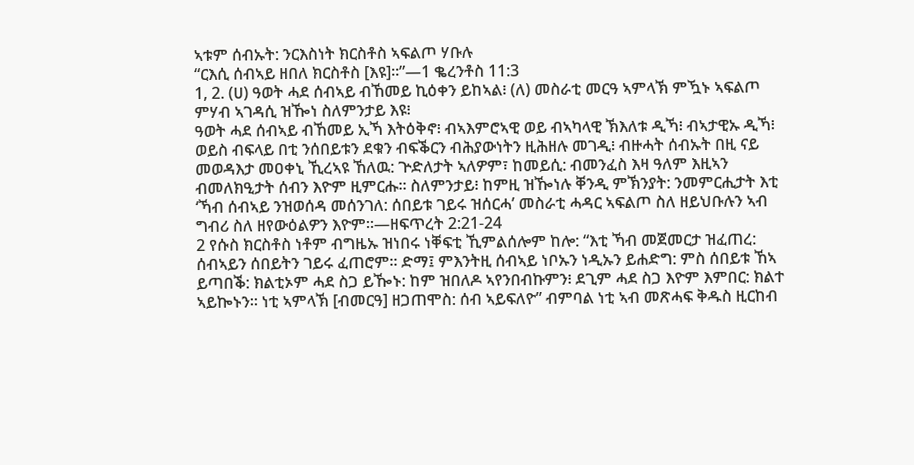ኣቱም ሰብኡት: ንርእስነት ክርስቶስ ኣፍልጦ ሃቡሉ
“ርእሲ ሰብኣይ ዘበለ ክርስቶስ [እዩ]።”—1 ቈረንቶስ 11:3
1, 2. (ሀ) ዓወት ሓደ ሰብኣይ ብኸመይ ኪዕቀን ይከኣል፧ (ለ) መስራቲ መርዓ ኣምላኽ ምዃኑ ኣፍልጦ ምሃብ ኣገዳሲ ዝዀነ ስለምንታይ እዩ፧
ዓወት ሓደ ሰብኣይ ብኸመይ ኢኻ እትዕቅኖ፧ ብኣእምሮኣዊ ወይ ብኣካላዊ ኽእለቱ ዲኻ፧ ብኣታዊኡ ዲኻ፧ ወይስ ብፍላይ በቲ ንሰበይቱን ደቁን ብፍቕርን ብሕያውነትን ዚሕዘሉ መገዲ፧ ብዙሓት ሰብኡት በዚ ናይ መወዳእታ መዐቀኒ ኺረኣዩ ኸለዉ: ጕድለታት ኣለዎም፣ ከመይሲ: ብመንፈስ እዛ ዓለም እዚኣን ብመለክዒታት ሰብን እዮም ዚምርሑ። ስለምንታይ፧ ከምዚ ዝዀነሉ ቐንዲ ምኽንያት: ንመምርሒታት እቲ ‘ኻብ ሰብኣይ ንዝወሰዳ መሰንገለ: ሰበይቱ ገይሩ ዝሰርሓ’ መስራቲ ሓዳር ኣፍልጦ ስለ ዘይህቡሉን ኣብ ግብሪ ስለ ዘየውዕልዎን እዮም።—ዘፍጥረት 2:21-24
2 የሱስ ክርስቶስ ነቶም ብግዜኡ ዝነበሩ ነቐፍቲ ኺምልሰሎም ከሎ: “እቲ ኻብ መጀመርታ ዝፈጠረ: ሰብኣይን ሰበይትን ገይሩ ፈጠሮም። ድማ፤ ምእንትዚ ሰብኣይ ነቦኡን ነዲኡን ይሐድግ: ምስ ሰበይቱ ኸኣ ይጣበቕ: ክልቲኦም ሓደ ስጋ ይዀኑ: ከም ዝበለዶ ኣየንበብኩምን፧ ደጊም ሓደ ስጋ እዮም እምበር: ክልተ ኣይኰኑን። ነቲ ኣምላኽ [ብመርዓ] ዘጋጠሞስ: ሰብ ኣይፍለዮ” ብምባል ነቲ ኣብ መጽሓፍ ቅዱስ ዚርከብ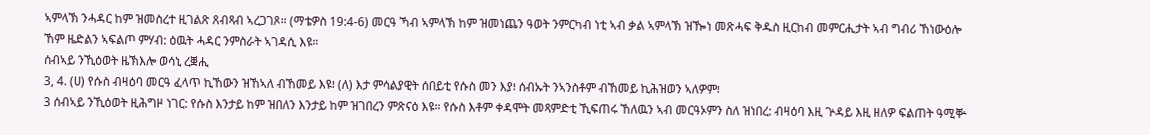ኣምላኽ ንሓዳር ከም ዝመስረተ ዚገልጽ ጸብጻብ ኣረጋገጾ። (ማቴዎስ 19:4-6) መርዓ ኻብ ኣምላኽ ከም ዝመነጨን ዓወት ንምርካብ ነቲ ኣብ ቃል ኣምላኽ ዝዀነ መጽሓፍ ቅዱስ ዚርከብ መምርሒታት ኣብ ግብሪ ኸነውዕሎ ኸም ዜድልን ኣፍልጦ ምሃብ: ዕዉት ሓዳር ንምስራት ኣገዳሲ እዩ።
ሰብኣይ ንኺዕወት ዜኽእሎ ወሳኒ ረቛሒ
3, 4. (ሀ) የሱስ ብዛዕባ መርዓ ፈላጥ ኪኸውን ዝኸኣለ ብኸመይ እዩ፧ (ለ) እታ ምሳልያዊት ሰበይቲ የሱስ መን እያ፧ ሰብኡት ንኣንስቶም ብኸመይ ኪሕዝወን ኣለዎም፧
3 ሰብኣይ ንኺዕወት ዚሕግዞ ነገር: የሱስ እንታይ ከም ዝበለን እንታይ ከም ዝገበረን ምጽናዕ እዩ። የሱስ እቶም ቀዳሞት መጻምድቲ ኺፍጠሩ ኸለዉን ኣብ መርዓኦምን ስለ ዝነበረ: ብዛዕባ እዚ ጕዳይ እዚ ዘለዎ ፍልጠት ዓሚቝ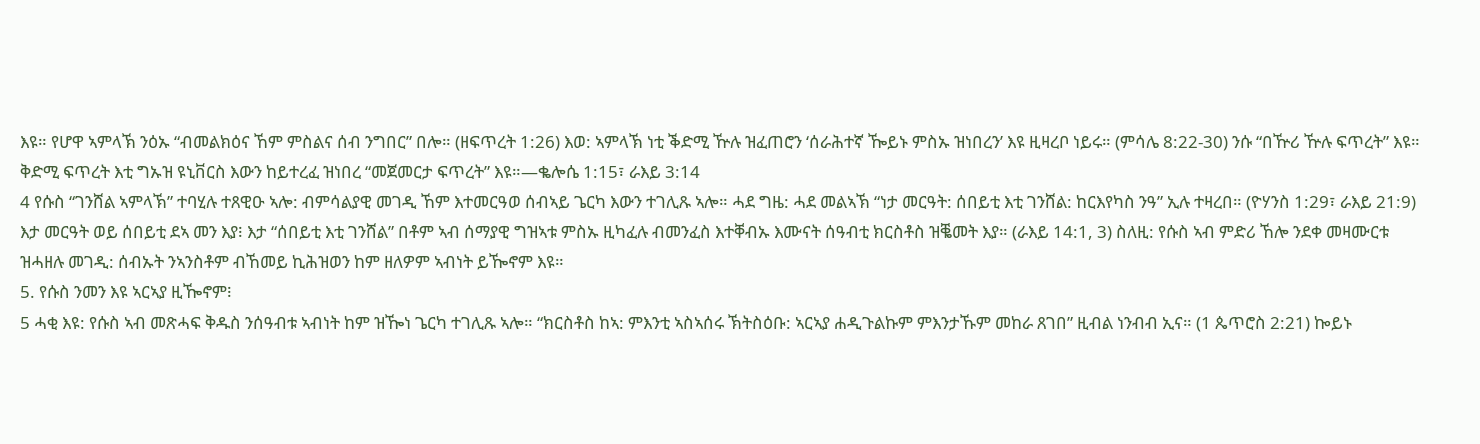እዩ። የሆዋ ኣምላኽ ንዕኡ “ብመልክዕና ኸም ምስልና ሰብ ንግበር” በሎ። (ዘፍጥረት 1:26) እወ: ኣምላኽ ነቲ ቕድሚ ዅሉ ዝፈጠሮን ‘ሰራሕተኛ ዀይኑ ምስኡ ዝነበረን’ እዩ ዚዛረቦ ነይሩ። (ምሳሌ 8:22-30) ንሱ “በዅሪ ዅሉ ፍጥረት” እዩ። ቅድሚ ፍጥረት እቲ ግኡዝ ዩኒቨርስ እውን ከይተረፈ ዝነበረ “መጀመርታ ፍጥረት” እዩ።—ቈሎሴ 1:15፣ ራእይ 3:14
4 የሱስ “ገንሸል ኣምላኽ” ተባሂሉ ተጸዊዑ ኣሎ: ብምሳልያዊ መገዲ ኸም እተመርዓወ ሰብኣይ ጌርካ እውን ተገሊጹ ኣሎ። ሓደ ግዜ: ሓደ መልኣኽ “ነታ መርዓት: ሰበይቲ እቲ ገንሸል: ከርእየካስ ንዓ” ኢሉ ተዛረበ። (ዮሃንስ 1:29፣ ራእይ 21:9) እታ መርዓት ወይ ሰበይቲ ደኣ መን እያ፧ እታ “ሰበይቲ እቲ ገንሸል” በቶም ኣብ ሰማያዊ ግዝኣቱ ምስኡ ዚካፈሉ ብመንፈስ እተቐብኡ እሙናት ሰዓብቲ ክርስቶስ ዝቘመት እያ። (ራእይ 14:1, 3) ስለዚ: የሱስ ኣብ ምድሪ ኸሎ ንደቀ መዛሙርቱ ዝሓዘሉ መገዲ: ሰብኡት ንኣንስቶም ብኸመይ ኪሕዝወን ከም ዘለዎም ኣብነት ይዀኖም እዩ።
5. የሱስ ንመን እዩ ኣርኣያ ዚዀኖም፧
5 ሓቂ እዩ: የሱስ ኣብ መጽሓፍ ቅዱስ ንሰዓብቱ ኣብነት ከም ዝዀነ ጌርካ ተገሊጹ ኣሎ። “ክርስቶስ ከኣ: ምእንቲ ኣስኣሰሩ ኽትስዕቡ: ኣርኣያ ሐዲጉልኩም ምእንታኹም መከራ ጸገበ” ዚብል ነንብብ ኢና። (1 ጴጥሮስ 2:21) ኰይኑ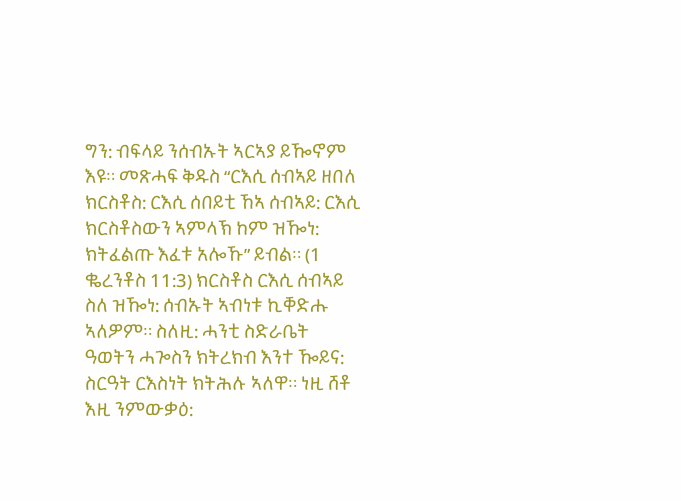ግን: ብፍላይ ንሰብኡት ኣርኣያ ይዀኖም እዩ። መጽሓፍ ቅዱስ “ርእሲ ሰብኣይ ዘበለ ክርስቶስ: ርእሲ ሰበይቲ ኸኣ ሰብኣይ: ርእሲ ክርስቶስውን ኣምላኽ ከም ዝዀነ: ክትፈልጡ እፈቱ አሎኹ” ይብል። (1 ቈረንቶስ 11:3) ክርስቶስ ርእሲ ሰብኣይ ስለ ዝዀነ: ሰብኡት ኣብነቱ ኪቐድሑ ኣለዎም። ስለዚ: ሓንቲ ስድራቤት ዓወትን ሓጐስን ክትረክብ እንተ ዀይና: ስርዓት ርእስነት ክትሕሉ ኣለዋ። ነዚ ሸቶ እዚ ንምውቃዕ: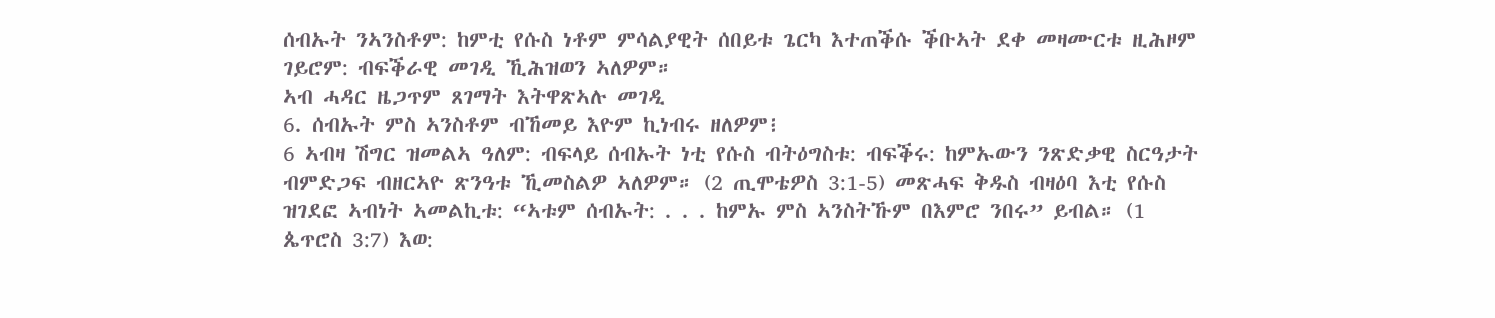ሰብኡት ንኣንስቶም: ከምቲ የሱስ ነቶም ምሳልያዊት ሰበይቱ ጌርካ እተጠቕሱ ቕቡኣት ደቀ መዛሙርቱ ዚሕዞም ገይሮም: ብፍቕራዊ መገዲ ኺሕዝወን ኣለዎም።
ኣብ ሓዳር ዜጋጥም ጸገማት እትዋጽኣሉ መገዲ
6. ሰብኡት ምስ ኣንስቶም ብኸመይ እዮም ኪነብሩ ዘለዎም፧
6 ኣብዛ ሽግር ዝመልኣ ዓለም: ብፍላይ ሰብኡት ነቲ የሱስ ብትዕግስቱ: ብፍቕሩ: ከምኡውን ንጽድቃዊ ስርዓታት ብምድጋፍ ብዘርኣዮ ጽንዓቱ ኺመስልዎ ኣለዎም። (2 ጢሞቴዎስ 3:1-5) መጽሓፍ ቅዱስ ብዛዕባ እቲ የሱስ ዝገደፎ ኣብነት ኣመልኪቱ: “ኣቱም ሰብኡት: . . . ከምኡ ምስ ኣንስትኹም በእምሮ ንበሩ” ይብል። (1 ጴጥሮስ 3:7) እወ: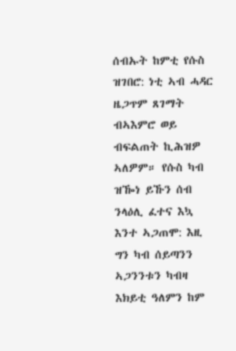ሰብኡት ከምቲ የሱስ ዝገበሮ: ነቲ ኣብ ሓዳር ዜጋጥም ጸገማት ብኣእምሮ ወይ ብፍልጠት ኪሕዝዎ ኣለዎም። የሱስ ካብ ዝዀነ ይኹን ሰብ ንላዕሊ ፈተና እኳ እንተ ኣጋጠሞ: እዚ ግን ካብ ሰይጣንን ኣጋንንቱን ካብዛ እክይቲ ዓለምን ከም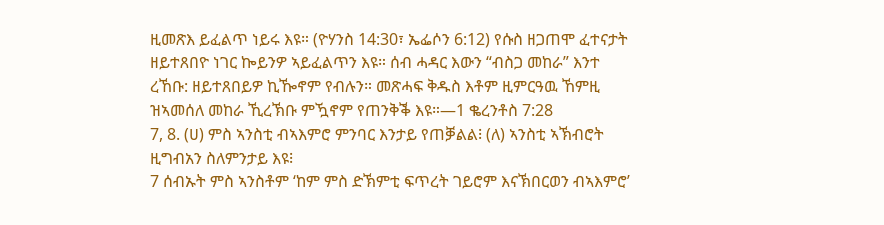ዚመጽእ ይፈልጥ ነይሩ እዩ። (ዮሃንስ 14:30፣ ኤፌሶን 6:12) የሱስ ዘጋጠሞ ፈተናታት ዘይተጸበዮ ነገር ኰይንዎ ኣይፈልጥን እዩ። ሰብ ሓዳር እውን “ብስጋ መከራ” እንተ ረኸቡ: ዘይተጸበይዎ ኪዀኖም የብሉን። መጽሓፍ ቅዱስ እቶም ዚምርዓዉ ኸምዚ ዝኣመሰለ መከራ ኺረኽቡ ምዃኖም የጠንቅቕ እዩ።—1 ቈረንቶስ 7:28
7, 8. (ሀ) ምስ ኣንስቲ ብኣእምሮ ምንባር እንታይ የጠቓልል፧ (ለ) ኣንስቲ ኣኽብሮት ዚግብአን ስለምንታይ እዩ፧
7 ሰብኡት ምስ ኣንስቶም ‘ከም ምስ ድኽምቲ ፍጥረት ገይሮም እናኽበርወን ብኣእምሮ’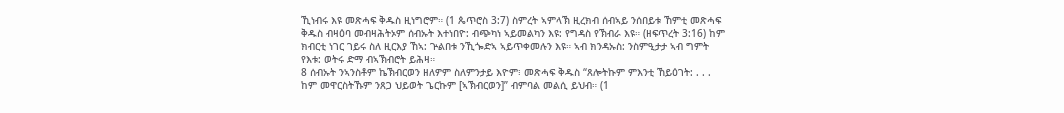ኺነብሩ እዩ መጽሓፍ ቅዱስ ዚነግሮም። (1 ጴጥሮስ 3:7) ስምረት ኣምላኽ ዚረክብ ሰብኣይ ንሰበይቱ ኸምቲ መጽሓፍ ቅዱስ ብዛዕባ መብዛሕትኦም ሰብኡት እተነበዮ: ብጭካነ ኣይመልካን እዩ: የግዳስ የኽብራ እዩ። (ዘፍጥረት 3:16) ከም ክብርቲ ነገር ገይሩ ስለ ዚርእያ ኸኣ: ጕልበቱ ንኺጐድኣ ኣይጥቀመሉን እዩ። ኣብ ክንዳኡስ: ንስምዒታታ ኣብ ግምት የእቱ: ወትሩ ድማ ብኣኽብሮት ይሕዛ።
8 ሰብኡት ንኣንስቶም ኬኽብርወን ዘለዎም ስለምንታይ እዮም፧ መጽሓፍ ቅዱስ “ጸሎትኩም ምእንቲ ኸይዕገት: . . . ከም መዋርስትኹም ንጸጋ ህይወት ጌርኩም [ኣኽብርወን]” ብምባል መልሲ ይህብ። (1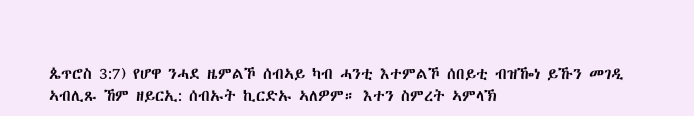ጴጥሮስ 3:7) የሆዋ ንሓደ ዜምልኾ ሰብኣይ ካብ ሓንቲ እተምልኾ ሰበይቲ ብዝዀነ ይኹን መገዲ ኣብሊጹ ኸም ዘይርኢ: ሰብኡት ኪርድኡ ኣለዎም። እተን ስምረት ኣምላኽ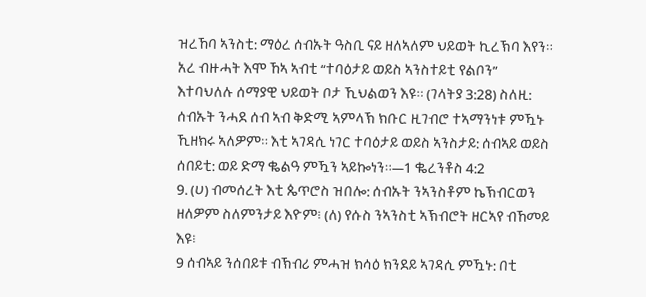ዝረኸባ ኣንስቲ: ማዕረ ሰብኡት ዓስቢ ናይ ዘለኣለም ህይወት ኪረኽባ እየን። አረ ብዙሓት እሞ ኸኣ ኣብቲ “ተባዕታይ ወይስ ኣንስተይቲ የልቦን” እተባህለሉ ሰማያዊ ህይወት ቦታ ኺህልወን እዩ። (ገላትያ 3:28) ስለዚ: ሰብኡት ንሓደ ሰብ ኣብ ቅድሚ ኣምላኽ ክቡር ዚገብሮ ተኣማንነቱ ምዃኑ ኺዘክሩ ኣለዎም። እቲ ኣገዳሲ ነገር ተባዕታይ ወይስ ኣንስታይ: ሰብኣይ ወይስ ሰበይቲ: ወይ ድማ ቈልዓ ምዃን ኣይኰነን።—1 ቈረንቶስ 4:2
9. (ሀ) ብመሰረት እቲ ጴጥሮስ ዝበሎ: ሰብኡት ንኣንስቶም ኬኽብርወን ዘለዎም ስለምንታይ እዮም፧ (ለ) የሱስ ንኣንስቲ ኣኽብሮት ዘርኣየ ብኸመይ እዩ፧
9 ሰብኣይ ንሰበይቱ ብኽብሪ ምሓዝ ክሳዕ ክንደይ ኣገዳሲ ምዃኑ: በቲ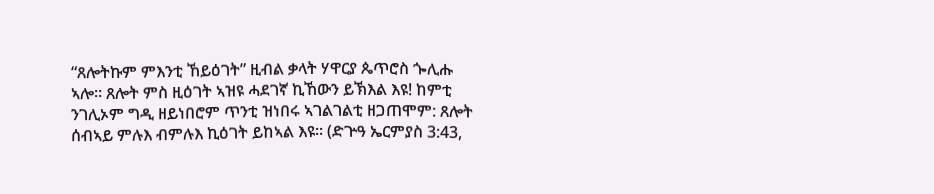“ጸሎትኩም ምእንቲ ኸይዕገት” ዚብል ቃላት ሃዋርያ ጴጥሮስ ጐሊሑ ኣሎ። ጸሎት ምስ ዚዕገት ኣዝዩ ሓደገኛ ኪኸውን ይኽእል እዩ! ከምቲ ንገሊኦም ግዲ ዘይነበሮም ጥንቲ ዝነበሩ ኣገልገልቲ ዘጋጠሞም: ጸሎት ሰብኣይ ምሉእ ብምሉእ ኪዕገት ይከኣል እዩ። (ድጕዓ ኤርምያስ 3:43,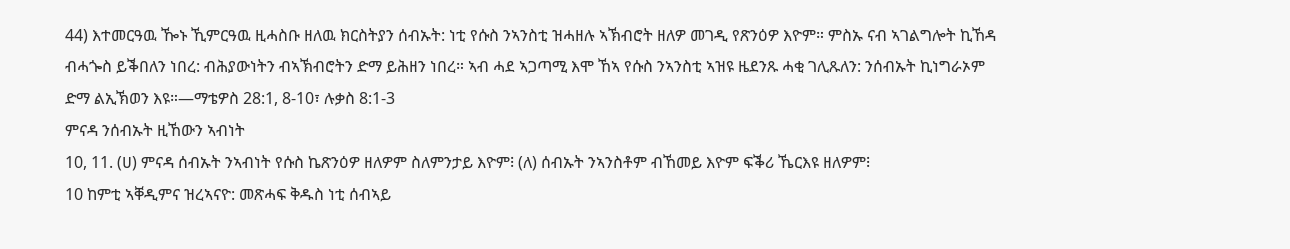44) እተመርዓዉ ዀኑ ኺምርዓዉ ዚሓስቡ ዘለዉ ክርስትያን ሰብኡት: ነቲ የሱስ ንኣንስቲ ዝሓዘሉ ኣኽብሮት ዘለዎ መገዲ የጽንዕዎ እዮም። ምስኡ ናብ ኣገልግሎት ኪኸዳ ብሓጐስ ይቕበለን ነበረ: ብሕያውነትን ብኣኽብሮትን ድማ ይሕዘን ነበረ። ኣብ ሓደ ኣጋጣሚ እሞ ኸኣ የሱስ ንኣንስቲ ኣዝዩ ዜደንጹ ሓቂ ገሊጹለን: ንሰብኡት ኪነግራኦም ድማ ልኢኽወን እዩ።—ማቴዎስ 28:1, 8-10፣ ሉቃስ 8:1-3
ምናዳ ንሰብኡት ዚኸውን ኣብነት
10, 11. (ሀ) ምናዳ ሰብኡት ንኣብነት የሱስ ኬጽንዕዎ ዘለዎም ስለምንታይ እዮም፧ (ለ) ሰብኡት ንኣንስቶም ብኸመይ እዮም ፍቕሪ ኼርእዩ ዘለዎም፧
10 ከምቲ ኣቐዲምና ዝረኣናዮ: መጽሓፍ ቅዱስ ነቲ ሰብኣይ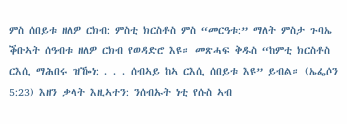ምስ ሰበይቱ ዘለዎ ርክብ: ምስቲ ክርስቶስ ምስ “መርዓቱ:” ማለት ምስታ ጉባኤ ቕቡኣት ሰዓብቱ ዘለዎ ርክብ የወዳድሮ እዩ። መጽሓፍ ቅዱስ “ከምቲ ክርስቶስ ርእሲ ማሕበሩ ዝዀነ: . . . ሰብኣይ ከኣ ርእሲ ሰበይቱ እዩ” ይብል። (ኤፌሶን 5:23) እዘን ቃላት እዚኣተን: ንሰብኡት ነቲ የሱስ ኣብ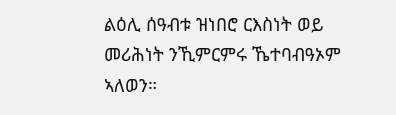ልዕሊ ሰዓብቱ ዝነበሮ ርእስነት ወይ መሪሕነት ንኺምርምሩ ኼተባብዓኦም ኣለወን።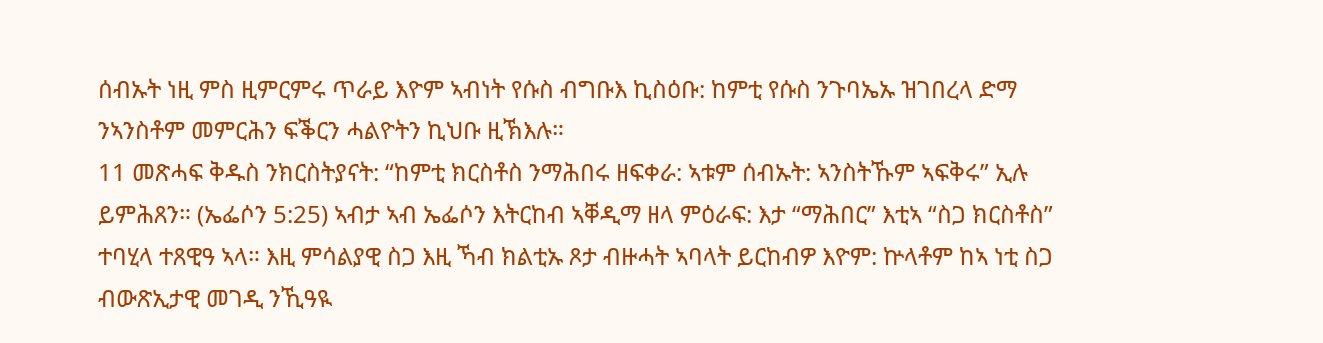ሰብኡት ነዚ ምስ ዚምርምሩ ጥራይ እዮም ኣብነት የሱስ ብግቡእ ኪስዕቡ: ከምቲ የሱስ ንጉባኤኡ ዝገበረላ ድማ ንኣንስቶም መምርሕን ፍቕርን ሓልዮትን ኪህቡ ዚኽእሉ።
11 መጽሓፍ ቅዱስ ንክርስትያናት: “ከምቲ ክርስቶስ ንማሕበሩ ዘፍቀራ: ኣቱም ሰብኡት: ኣንስትኹም ኣፍቅሩ” ኢሉ ይምሕጸን። (ኤፌሶን 5:25) ኣብታ ኣብ ኤፌሶን እትርከብ ኣቐዲማ ዘላ ምዕራፍ: እታ “ማሕበር” እቲኣ “ስጋ ክርስቶስ” ተባሂላ ተጸዊዓ ኣላ። እዚ ምሳልያዊ ስጋ እዚ ኻብ ክልቲኡ ጾታ ብዙሓት ኣባላት ይርከብዎ እዮም: ኵላቶም ከኣ ነቲ ስጋ ብውጽኢታዊ መገዲ ንኺዓዪ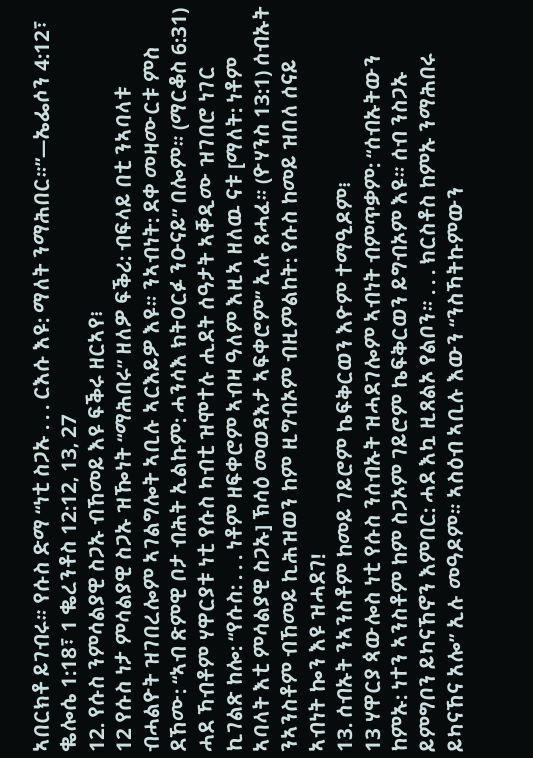ኣበርክቶ ይገብሩ። የሱስ ድማ “ነቲ ስጋኡ . . . ርእሱ እዩ: ማለት ንማሕበር።”—ኤፌሶን 4:12፣ ቈሎሴ 1:18፣ 1 ቈረንቶስ 12:12, 13, 27
12. የሱስ ንምሳልያዊ ስጋኡ ብኸመይ እዩ ፍቕሩ ዘርኣየ፧
12 የሱስ ነታ ምሳልያዊ ስጋኡ ዝዀነት “ማሕበሩ” ዘለዎ ፍቕሪ: ብፍላይ በቲ ንኣባላቱ ብሓልዮት ዝገበረሎም ኣገልግሎት ኣቢሉ ኣርእይዎ እዩ። ንኣብነት: ደቀ መዛሙርቱ ምስ ደኸሙ: “ኣብ ጽምዊ ቦታ ብሕት ኢልኩም: ሓንሳእ ክትዐርፉ ንዑናይ” በሎም። (ማርቆስ 6:31) ሓደ ኻብቶም ሃዋርያቱ ነቲ የሱስ ካብቲ ዝሞተሉ ሒደት ሰዓታት ኣቐዲሙ ዝገበሮ ነገር ኪገልጽ ከሎ: “የሱስ: . . . ነቶም ዘፍቀሮም ኣብዛ ዓለም እዚኣ ዘለዉ ናቱ [ማለት: ነቶም ኣባላት እቲ ምሳልያዊ ስጋኡ] ኽሳዕ መወዳእታ ኣፍቀሮም” ኢሉ ጸሓፈ። (ዮሃንስ 13:1) ሰብኡት ንኣንስቶም ብኸመይ ኪሕዝወን ከም ዚግብኦም ብዚምልከት: የሱስ ከመይ ዝበለ ሰናይ ኣብነት ኰን እዩ ዝሓደገ!
13. ሰብኡት ንኣንስቶም ከመይ ገይሮም ኬፍቅርወን እዮም ተማዒዶም፧
13 ሃዋርያ ጳውሎስ ነቲ የሱስ ንሰብኡት ዝሓደገሎም ኣብነት ብምጥቃም: “ሰብኡትውን ከምኡ: ነተን ኣንስቶም ከም ስጋኦም ገይሮም ኬፍቅርወን ይግብኦም እዩ። ሰብ ንስጋኡ ይምግቦን ይካናኸኖን እምበር: ሓደ እኳ ዚጸልኦ የልቦን። . . . ክርስቶስ ከምኡ ንማሕበሩ ይካናኸና አሎ” ኢሉ መዓዶም። ኣስዕብ ኣቢሉ እውን “ንስኻትኩምውን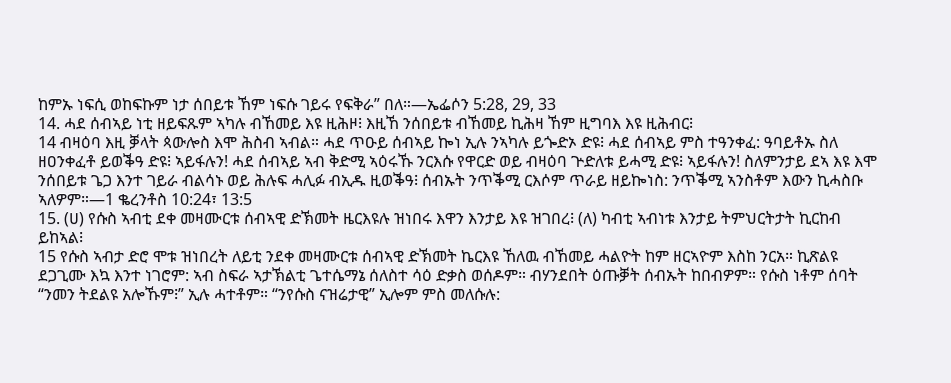ከምኡ ነፍሲ ወከፍኩም ነታ ሰበይቱ ኸም ነፍሱ ገይሩ የፍቅራ” በለ።—ኤፌሶን 5:28, 29, 33
14. ሓደ ሰብኣይ ነቲ ዘይፍጹም ኣካሉ ብኸመይ እዩ ዚሕዞ፧ እዚኸ ንሰበይቱ ብኸመይ ኪሕዛ ኸም ዚግባእ እዩ ዚሕብር፧
14 ብዛዕባ እዚ ቓላት ጳውሎስ እሞ ሕስብ ኣብል። ሓደ ጥዑይ ሰብኣይ ኰነ ኢሉ ንኣካሉ ይጐድኦ ድዩ፧ ሓደ ሰብኣይ ምስ ተዓንቀፈ: ዓባይቶኡ ስለ ዘዐንቀፈቶ ይወቕዓ ድዩ፧ ኣይፋሉን! ሓደ ሰብኣይ ኣብ ቅድሚ ኣዕሩኹ ንርእሱ የዋርድ ወይ ብዛዕባ ጕድለቱ ይሓሚ ድዩ፧ ኣይፋሉን! ስለምንታይ ደኣ እዩ እሞ ንሰበይቱ ጌጋ እንተ ገይራ ብልሳኑ ወይ ሕሉፍ ሓሊፉ ብኢዱ ዚወቕዓ፧ ሰብኡት ንጥቕሚ ርእሶም ጥራይ ዘይኰነስ: ንጥቕሚ ኣንስቶም እውን ኪሓስቡ ኣለዎም።—1 ቈረንቶስ 10:24፣ 13:5
15. (ሀ) የሱስ ኣብቲ ደቀ መዛሙርቱ ሰብኣዊ ድኽመት ዜርእዩሉ ዝነበሩ እዋን እንታይ እዩ ዝገበረ፧ (ለ) ካብቲ ኣብነቱ እንታይ ትምህርትታት ኪርከብ ይከኣል፧
15 የሱስ ኣብታ ድሮ ሞቱ ዝነበረት ለይቲ ንደቀ መዛሙርቱ ሰብኣዊ ድኽመት ኬርእዩ ኸለዉ ብኸመይ ሓልዮት ከም ዘርኣዮም እስከ ንርአ። ኪጽልዩ ደጋጊሙ እኳ እንተ ነገሮም: ኣብ ስፍራ ኣታኽልቲ ጌተሴማኔ ሰለስተ ሳዕ ድቃስ ወሰዶም። ብሃንደበት ዕጡቓት ሰብኡት ከበብዎም። የሱስ ነቶም ሰባት “ንመን ትደልዩ አሎኹም፧” ኢሉ ሓተቶም። “ንየሱስ ናዝሬታዊ” ኢሎም ምስ መለሱሉ: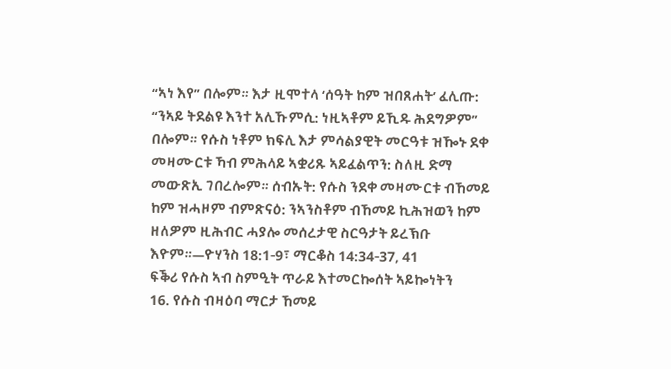“ኣነ እየ” በሎም። እታ ዚሞተላ ‘ሰዓት ከም ዝበጸሐት’ ፈሊጡ: “ንኣይ ትደልዩ እንተ አሊኹምሲ: ነዚኣቶም ይኺዱ ሕደግዎም” በሎም። የሱስ ነቶም ክፍሊ እታ ምሳልያዊት መርዓቱ ዝዀኑ ደቀ መዛሙርቱ ኻብ ምሕላይ ኣቋሪጹ ኣይፈልጥን: ስለዚ ድማ መውጽኢ ገበረሎም። ሰብኡት: የሱስ ንደቀ መዛሙርቱ ብኸመይ ከም ዝሓዞም ብምጽናዕ: ንኣንስቶም ብኸመይ ኪሕዝወን ከም ዘለዎም ዚሕብር ሓያሎ መሰረታዊ ስርዓታት ይረኽቡ እዮም።—ዮሃንስ 18:1-9፣ ማርቆስ 14:34-37, 41
ፍቕሪ የሱስ ኣብ ስምዒት ጥራይ እተመርኰሰት ኣይኰነትን
16. የሱስ ብዛዕባ ማርታ ኸመይ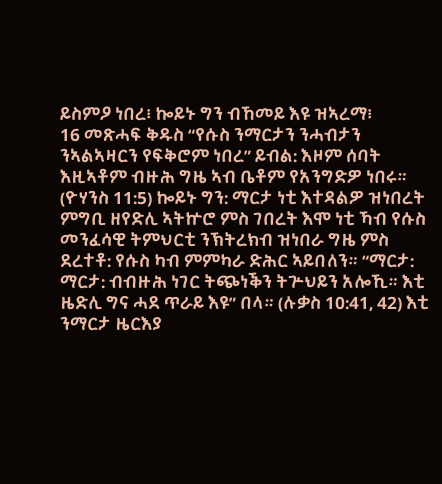ይስምዖ ነበረ፧ ኰይኑ ግን ብኸመይ እዩ ዝኣረማ፧
16 መጽሓፍ ቅዱስ “የሱስ ንማርታን ንሓብታን ንኣልኣዛርን የፍቅሮም ነበረ” ይብል: እዞም ሰባት እዚኣቶም ብዙሕ ግዜ ኣብ ቤቶም የአንግድዎ ነበሩ። (ዮሃንስ 11:5) ኰይኑ ግን: ማርታ ነቲ እተዳልዎ ዝነበረት ምግቢ ዘየድሊ ኣትኵሮ ምስ ገበረት እሞ ነቲ ኻብ የሱስ መንፈሳዊ ትምህርቲ ንኽትረክብ ዝነበራ ግዜ ምስ ደረተቶ: የሱስ ካብ ምምካራ ድሕር ኣይበለን። “ማርታ: ማርታ: ብብዙሕ ነገር ትጭነቕን ትጕህይን አሎኺ። እቲ ዜድሊ ግና ሓደ ጥራይ እዩ” በላ። (ሉቃስ 10:41, 42) እቲ ንማርታ ዜርእያ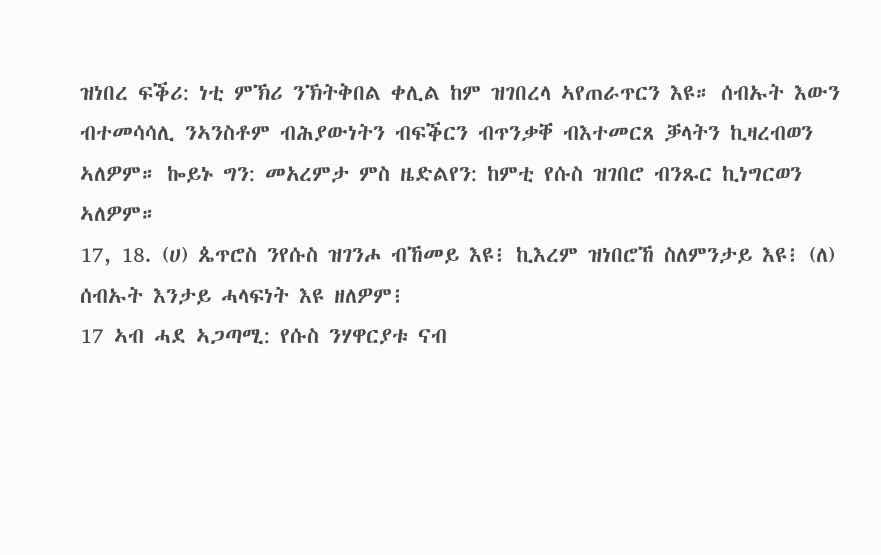ዝነበረ ፍቕሪ: ነቲ ምኽሪ ንኽትቅበል ቀሊል ከም ዝገበረላ ኣየጠራጥርን እዩ። ሰብኡት እውን ብተመሳሳሊ ንኣንስቶም ብሕያውነትን ብፍቕርን ብጥንቃቐ ብእተመርጸ ቓላትን ኪዛረብወን ኣለዎም። ኰይኑ ግን: መአረምታ ምስ ዜድልየን: ከምቲ የሱስ ዝገበሮ ብንጹር ኪነግርወን ኣለዎም።
17, 18. (ሀ) ጴጥሮስ ንየሱስ ዝገንሖ ብኸመይ እዩ፧ ኪእረም ዝነበሮኸ ስለምንታይ እዩ፧ (ለ) ሰብኡት እንታይ ሓላፍነት እዩ ዘለዎም፧
17 ኣብ ሓደ ኣጋጣሚ: የሱስ ንሃዋርያቱ ናብ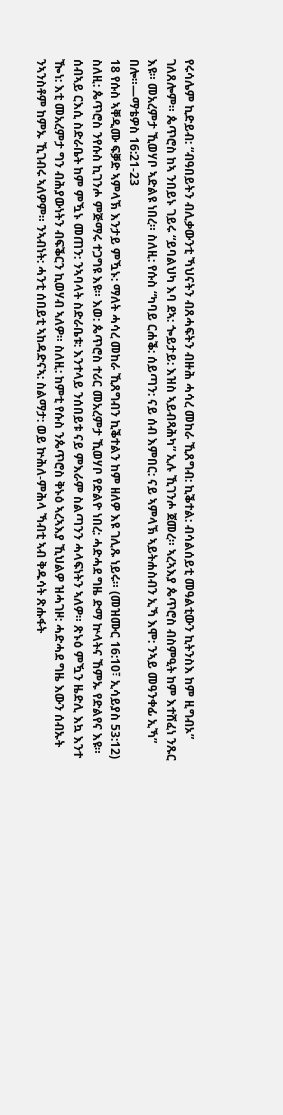የሩሳሌም ኪድይብ: “ብዓበይትን ብሊቃውንቲ ኻህናትን ብጸሓፍትን ብዙሕ ሓሳረ መከራ ኺጸግብ: ኪቕተል: ብሳልሰይቲ መዓልቲውን ኪትንስእ ከም ዚግብኦ” ገለጸሎም። ጴጥሮስ ከኣ ንበይኑ ገይሩ “ይባልህካ እባ ደኣ: ጐይታይ: እዝስ ኣይብጻሕካ” ኢሉ ኺገንሖ ጀመረ። ኣረኣእያ ጴጥሮስ ብስምዒት ከም እተሸፈነ ንጹር እዩ። መአረምታ ኺወሃቦ ኣድልዩ ነበረ። ስለዚ: የሱስ “ካባይ ርሐቕ: ሰይጣን: ናይ ሰብ እምበር: ናይ ኣምላኽ ኣይትሐስብን ኢኻ እሞ: ንኣይ መዓንቀፊ ኢኻ” በሎ።—ማቴዎስ 16:21-23
18 የሱስ ኣቐዲሙ ፍቓድ ኣምላኽ እንታይ ምዃኑ: ማለት ሓሳረ መከራ ኺጸግብን ኪቕተልን ከም ዘለዎ እዩ ገሊጹ ነይሩ። (መዝሙር 16:10፣ ኢሳይያስ 53:12) ስለዚ: ጴጥሮስ ንየሱስ ኪገንሖ ምጅማሩ ተጋግዩ እዩ። እወ: ጴጥሮስ ተሪር መአረምታ ኺወሃቦ የድልዮ ነበረ: ሓድሓደ ግዜ ድማ ኵላትና ኸምኡ የድልየና እዩ። ሰብኣይ ርእሲ ስድራቤት ከም ምዃኑ መጠን: ንኣባላት ስድራቤቱ: እንተላይ ንሰበይቱ ናይ ምእራም ስልጣንን ሓላፍነትን ኣለዎ። ጽኑዕ ምዃን ዜድሊ እኳ እንተ ዀነ: እቲ መአረምታ ግን ብሕያውነትን ብፍቕርን ኪወሃብ ኣለዎ። ስለዚ: ከምቲ የሱስ ንጴጥሮስ ቅኑዕ ኣረኣእያ ኺህልዎ ዝሓገዞ: ሓድሓደ ግዜ እውን ሰብኡት ንኣንስቶም ከምኡ ኺገብሩ ኣለዎም። ንኣብነት: ሓንቲ ሰበይቲ ኣከዳድናኣ: ስልማታ: ወይ ኵሕለ-ምሕላ ኻብቲ ኣብ ቅዱሳት ጽሑፋት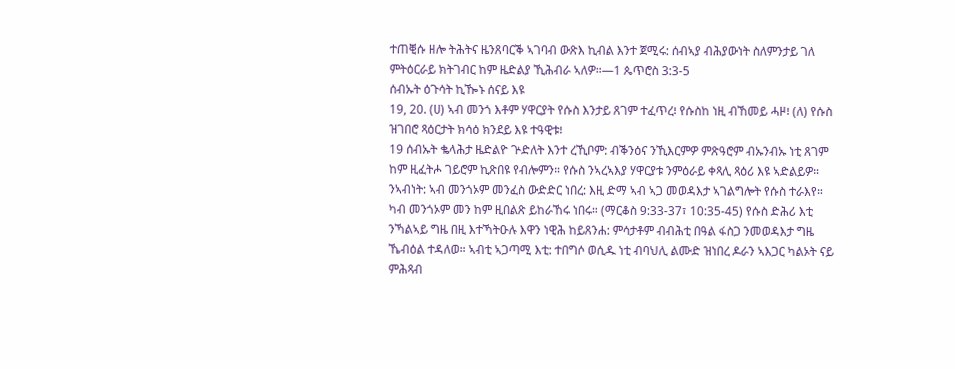ተጠቒሱ ዘሎ ትሕትና ዜንጸባርቕ ኣገባብ ውጽእ ኪብል እንተ ጀሚሩ: ሰብኣያ ብሕያውነት ስለምንታይ ገለ ምትዕርራይ ክትገብር ከም ዜድልያ ኺሕብራ ኣለዎ።—1 ጴጥሮስ 3:3-5
ሰብኡት ዕጉሳት ኪዀኑ ሰናይ እዩ
19, 20. (ሀ) ኣብ መንጎ እቶም ሃዋርያት የሱስ እንታይ ጸገም ተፈጥረ፧ የሱስከ ነዚ ብኸመይ ሓዞ፧ (ለ) የሱስ ዝገበሮ ጻዕርታት ክሳዕ ክንደይ እዩ ተዓዊቱ፧
19 ሰብኡት ቈላሕታ ዜድልዮ ጕድለት እንተ ረኺቦም: ብቕንዕና ንኺእርምዎ ምጽዓሮም ብኡንብኡ ነቲ ጸገም ከም ዚፈትሖ ገይሮም ኪጽበዩ የብሎምን። የሱስ ንኣረኣእያ ሃዋርያቱ ንምዕራይ ቀጻሊ ጻዕሪ እዩ ኣድልይዎ። ንኣብነት: ኣብ መንጎኦም መንፈስ ውድድር ነበረ: እዚ ድማ ኣብ ኣጋ መወዳእታ ኣገልግሎት የሱስ ተራእየ። ካብ መንጎኦም መን ከም ዚበልጽ ይከራኸሩ ነበሩ። (ማርቆስ 9:33-37፣ 10:35-45) የሱስ ድሕሪ እቲ ንኻልኣይ ግዜ በዚ እተኻትዑሉ እዋን ነዊሕ ከይጸንሐ: ምሳታቶም ብብሕቲ በዓል ፋስጋ ንመወዳእታ ግዜ ኼብዕል ተዳለወ። ኣብቲ ኣጋጣሚ እቲ: ተበግሶ ወሲዱ ነቲ ብባህሊ ልሙድ ዝነበረ ዶራን ኣእጋር ካልኦት ናይ ምሕጻብ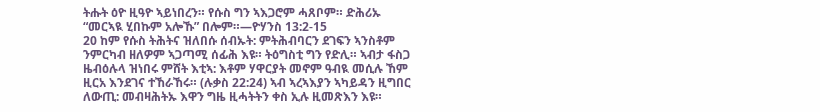ትሑት ዕዮ ዚዓዮ ኣይነበረን። የሱስ ግን ኣእጋሮም ሓጸቦም። ድሕሪኡ “መርኣዪ ሂበኩም አሎኹ” በሎም።—ዮሃንስ 13:2-15
20 ከም የሱስ ትሕትና ዝለበሱ ሰብኡት: ምትሕብባርን ደገፍን ኣንስቶም ንምርካብ ዘለዎም ኣጋጣሚ ሰፊሕ እዩ። ትዕግስቲ ግን የድሊ። ኣብታ ፋስጋ ዜብዕሉላ ዝነበሩ ምሸት እቲኣ: እቶም ሃዋርያት መኖም ዓብዪ መሲሉ ኸም ዚርአ እንደገና ተኸራኸሩ። (ሉቃስ 22:24) ኣብ ኣረኣእያን ኣካይዳን ዚግበር ለውጢ: መብዛሕትኡ እዋን ግዜ ዚሓትትን ቀስ ኢሉ ዚመጽእን እዩ።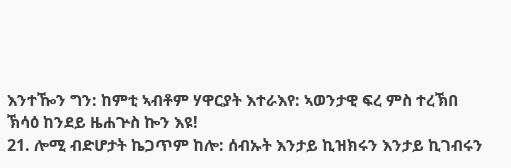እንተዀን ግን: ከምቲ ኣብቶም ሃዋርያት እተራእየ: ኣወንታዊ ፍረ ምስ ተረኽበ ኽሳዕ ከንደይ ዜሐጕስ ኰን እዩ!
21. ሎሚ ብድሆታት ኬጋጥም ከሎ: ሰብኡት እንታይ ኪዝክሩን እንታይ ኪገብሩን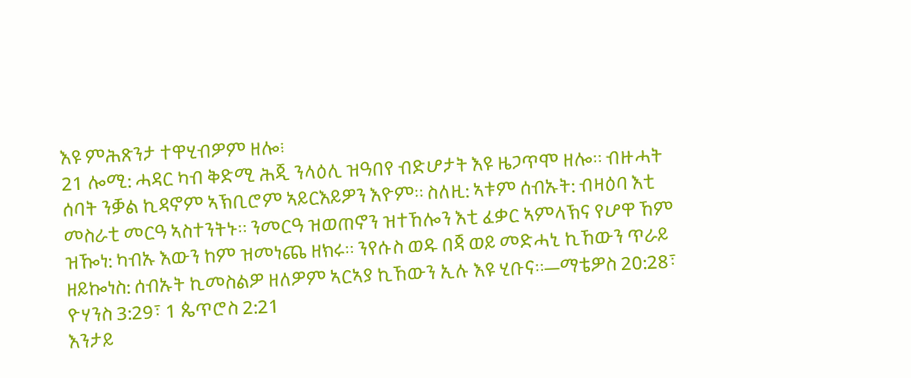እዩ ምሕጽንታ ተዋሂብዎም ዘሎ፧
21 ሎሚ: ሓዳር ካብ ቅድሚ ሕጂ ንላዕሊ ዝዓበየ ብድሆታት እዩ ዜጋጥሞ ዘሎ። ብዙሓት ሰባት ንቓል ኪዳኖም ኣኽቢሮም ኣይርእይዎን እዮም። ስለዚ: ኣቱም ሰብኡት: ብዛዕባ እቲ መስራቲ መርዓ ኣስተንትኑ። ንመርዓ ዝወጠኖን ዝተኸሎን እቲ ፈቃር ኣምላኽና የሆዋ ኸም ዝዀነ: ካብኡ እውን ከም ዝመነጨ ዘክሩ። ንየሱስ ወዱ በጃ ወይ መድሓኒ ኪኸውን ጥራይ ዘይኰነስ: ሰብኡት ኪመስልዎ ዘለዎም ኣርኣያ ኪኸውን ኢሉ እዩ ሂቡና።—ማቴዎስ 20:28፣ ዮሃንስ 3:29፣ 1 ጴጥሮስ 2:21
እንታይ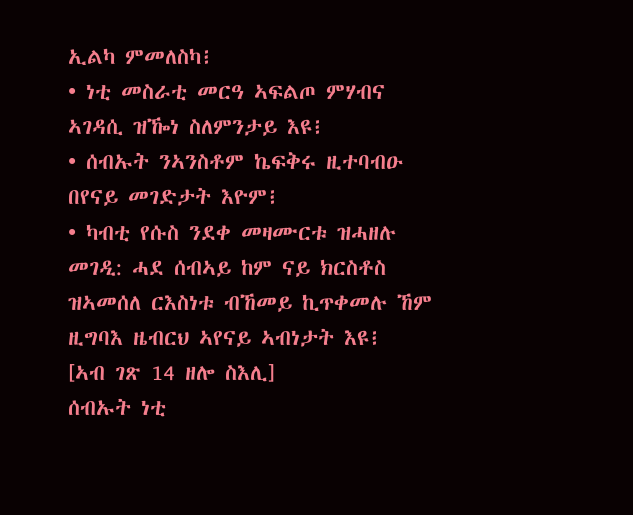ኢልካ ምመለስካ፧
• ነቲ መስራቲ መርዓ ኣፍልጦ ምሃብና ኣገዳሲ ዝዀነ ስለምንታይ እዩ፧
• ሰብኡት ንኣንስቶም ኬፍቅሩ ዚተባብዑ በየናይ መገድታት እዮም፧
• ካብቲ የሱስ ንደቀ መዛሙርቱ ዝሓዘሉ መገዲ: ሓደ ሰብኣይ ከም ናይ ክርስቶስ ዝኣመሰለ ርእስነቱ ብኸመይ ኪጥቀመሉ ኸም ዚግባእ ዜብርህ ኣየናይ ኣብነታት እዩ፧
[ኣብ ገጽ 14 ዘሎ ስእሊ]
ሰብኡት ነቲ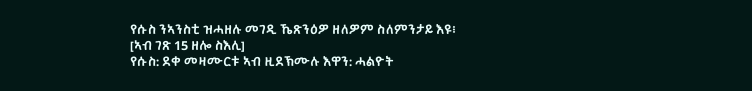የሱስ ንኣንስቲ ዝሓዘሉ መገዲ ኼጽንዕዎ ዘለዎም ስለምንታይ እዩ፧
[ኣብ ገጽ 15 ዘሎ ስእሊ]
የሱስ: ደቀ መዛሙርቱ ኣብ ዚደኽሙሉ እዋን: ሓልዮት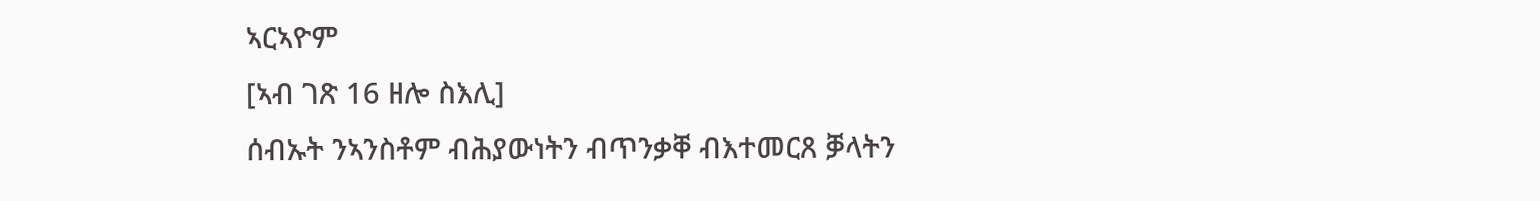ኣርኣዮም
[ኣብ ገጽ 16 ዘሎ ስእሊ]
ሰብኡት ንኣንስቶም ብሕያውነትን ብጥንቃቐ ብእተመርጸ ቓላትን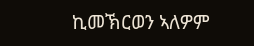ኪመኽርወን ኣለዎም